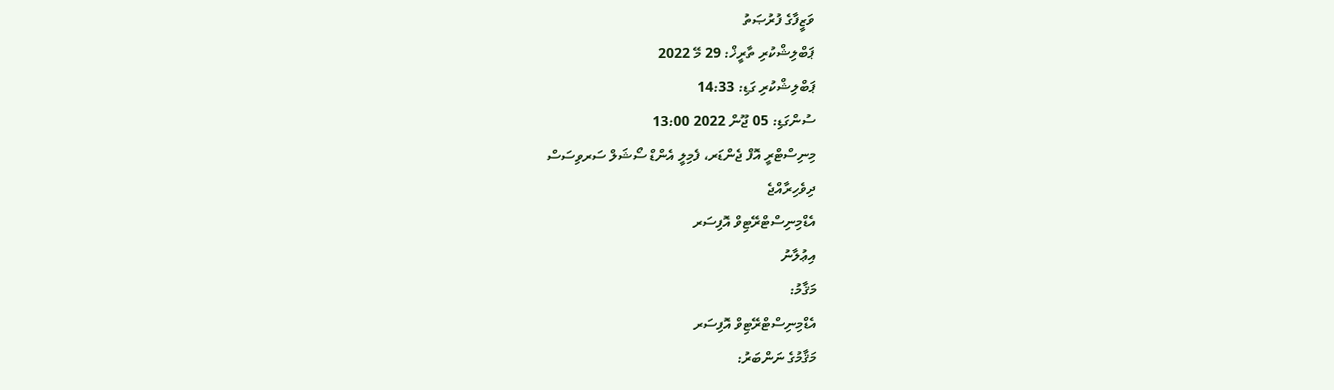ވަޒީފާގެ ފުރުޞަތު
ޕަބްލިޝްކުރި ތާރީޚް: 29 މޭ 2022
ޕަބްލިޝްކުރި ގަޑި: 14:33
ސުންގަޑި: 05 ޖޫން 2022 13:00
މިނިސްޓްރީ އޮފް ޖެންޑަރ، ފެމިލީ އެންޑް ސޯޝަލް ސަރވިސަސް
ދިވެހިރާއްޖެ
އެޑްމިނިސްޓްރޭޓިވް އޮފިސަރ
އިޢުލާނު
މަޤާމު:
އެޑްމިނިސްޓްރޭޓިވް އޮފިސަރ
މަޤާމުގެ ނަންބަރު: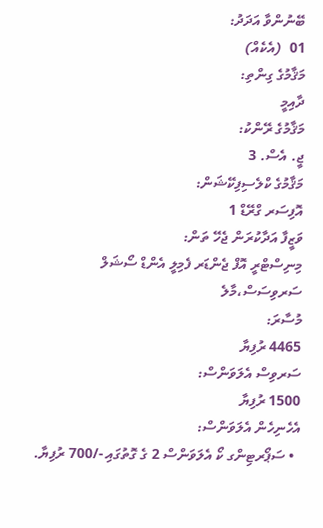ބޭނުންވާ އަދަދު:
01  (އެކެއް)
މަޤާމުގެ ގިންތި:
ދާއިމީ
މަޤާމުގެ ރޭންކު:
ޖީ. އެސް. 3
މަޤާމުގެ ކްލެސިފިކޭޝަން:
އޮފިސަރ ގްރޭޑް 1
ވަޒީފާ އަދާކުރަން ޖެހޭ ތަން:
މިނިސްޓްރީ އޮފް ޖެންޑަރ ފެމިލީ އެންޑް ސޯޝަލް ސަރވިސަސް،މާލެ
މުސާރަ:
4465 ރުފިޔާ
ސަރވިސް އެލަވަންސް:
1500 ރުފިޔާ
އެހެނިހެން އެލަވަންސް:
  • ސަޕޯރޓިންގ ކޯ އެލަވަންސް 2 ގެ ގޮތުގައި -/700 ރުފިޔާ.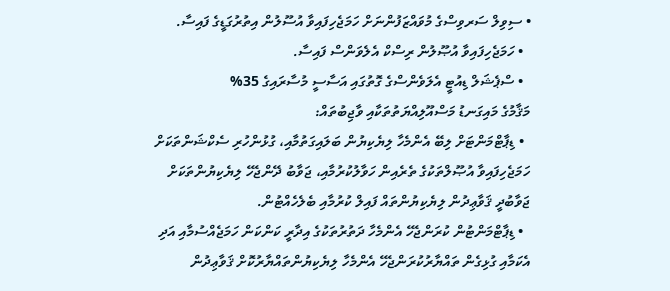• ސިވިލް ސަރވިސްގެ މުވައްޒަފުންނަށް ހަމަޖެހިފައިވާ އުސޫލުން އިތުރުގަޑީގެ ފައިސާ.
  • ހަމަޖެހިފައިވާ އުޞޫލުން ރިސްކް އެލެވަންސް ފައިސާ.
  • ސްޕެޝަލް ޑިއުޓީ އެލަވެންސްގެ ގޮތުގައި އަސާސީ މުސާރައިގެ 35%
މަޤާމުގެ މައިގަނޑު މަސްއޫލިއްޔަތުތަކާއި ވާޖިބުތައް:
  • ޑިޕާޓްމަންޓަށް ލިބޭ އެންމެހާ ލިޔެކިޔުން ބަލައިގަތުމާއި، ގުޅުންހުރި ސެކްޝަންތަކަށް ހަމަޖެހިފައިވާ އުޞޫލްތަކުގެ ތެރެއިން ހަވާލުކުރުމާއި، ޖަވާބު ދޭންޖެހޭ ލިޔެކިޔުންތަކަށް ޖަވާބުދީ ޤަވާޢިދުން ލިޔެކިޔުންތައް ފައިލް ކުރުމާއި ބެލެހެއްޓުން.
  • ޑިޕާޓްމަންޓުން ކުރަންޖެހޭ އެންމެހާ ދަތުރުތަކުގެ އިދާރީ ކަންކަން ހަމަޖެއްސުމާއި އަދި އެކަމާއި ގުޅިގެން ތައްޔާރުކުރަންޖެހޭ އެންމެހާ ލިޔެކިޔުންތައްޔާރުކޮށް ޤަވާޢިދުން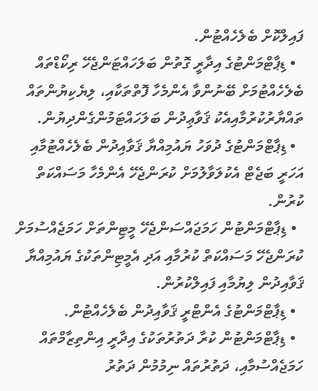ފައިލްކޮށް ބެލެހެއްޓުން.
  • ޑިޕާޓްމަންޓުގެ އިދާރީ ގޮތުން ބަލަހައްޓަންޖެހޭ ރިކޯޑްތައް ބެލެހެއްޓުމަށް ބޭނުންވާ އެންމެހާ ފޮތްތަކާއި، ލިޔެކިޔުންތައް ތައްޔާރުކުރުމާއިއެކު ޤަވާޢިދުން ބަލަހައްޓަމުންގެންދިޔުން.
  • ޑިޕާޓްމަންޓުގެ ދުވަހު ޔައުމިއްޔާ ޤަވާއިދުން ބެލެހެއްޓުމާއި އަހަރީ ބަޖެޓް އެކުލަވާލުމަށް ކުރަންޖެހޭ އެންމެހާ މަސައްކަތް ކުރުން.
  • ޑިޕާޓްމަންޓުން ހަމަޖައްސަންޖެހޭ މީޓިންތަށް ހަމަޖެއްސުމަށް ކުރަންޖެހޭ މަސައްކަތް ކުރުމާއި އަދި އެމީޓިންތަކުގެ ޔައުމިއްޔާ ޤަވާއިދުން ލިޔުމާއި ފައިލްކުރުން.
  • ޑިޕާޓްމަންޓުގެ އެންޓްރީ ޤަވާއިދުން ބެލެހެއްޓުން.
  • ޑިޕާޓްމަންޓުން ކުރާ ދަތުރުތަކުގެ އިދާރީ އިންތިޒާމްތައް ހަމަޖެއްސުމާއި، ދަތުރުތައް ނިމުމުން ދަތުރު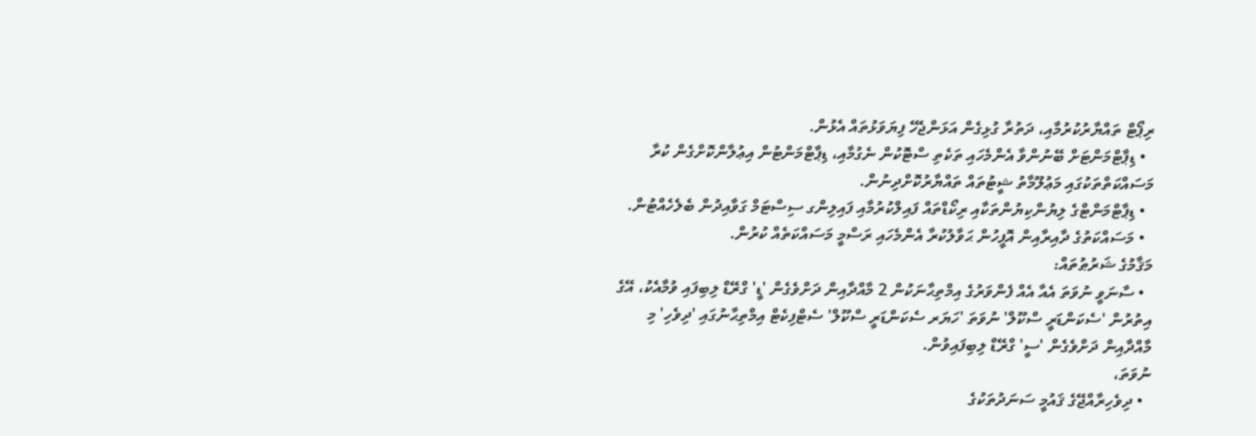ރިޕޯޓް ތައްޔާރުކުރުމާއި، ދަތުރާ ގުޅިގެން އަޅަންޖެހޭ ފިޔަވަޅުތައް އެޅުން.
  • ޑިޕާޓްމަންޓަށް ބޭނުންވާ އެންމެހައި ތަކެތި ސްޓޮކުން ނެގުމާއި، ޑިޕާޓްމަންޓުން އިޢުލާންކޮށްގެން ކުރާ މަސައްކަތްތަކުގައި މަޢުލޫމާތު ޝީޓުތައް ތައްޔާރުކޮށްދިނުން.
  • ޑިޕާޓްމަންޓްގެ ލިޔުންކިޔުންތަކާއި ރިކޯޑްތައް ފައިލްކުރުމާއި ފައިލިންގ ސިސްޓަމް ގަވާއިދުން ބެލެހެއްޓުން.
  • މަސައްކަތުގެ ދާއިރާއިން އޮފީހުން ޙަވާލުކުރާ އެންމެހައި ރަސްމީ މަސައްކަތެއް ކުރުން.
މަޤާމުގެ ޝަރުޠުތައް:
  • ސާނަވީ ނުވަތަ އެއާ އެއް ފެންވަރުގެ އިމްތިޙާނަކުން 2 މާއްދާއިން ދަށްވެގެން 'ޑީ' ގްރޭޑް ލިބިފައި ވުމާއެކު، އޭގެ އިތުރުން 'ސެކަންޑަރީ ސްކޫލް' ނުވަތަ 'ހަޔަރ ސެކަންޑަރީ ސްކޫލް' ސެޓްފިކެޓް އިމްތިޙާނުގައި 'ދިވެހި' މި މާއްދާއިން ދަށްވެގެން 'ސީ' ގްރޭޑް ލިބިފައިވުން.
ނުވަތަ،
  • ދިވެހިރާއްޖޭގެ ޤައުމީ ސަނަދުތަކުގެ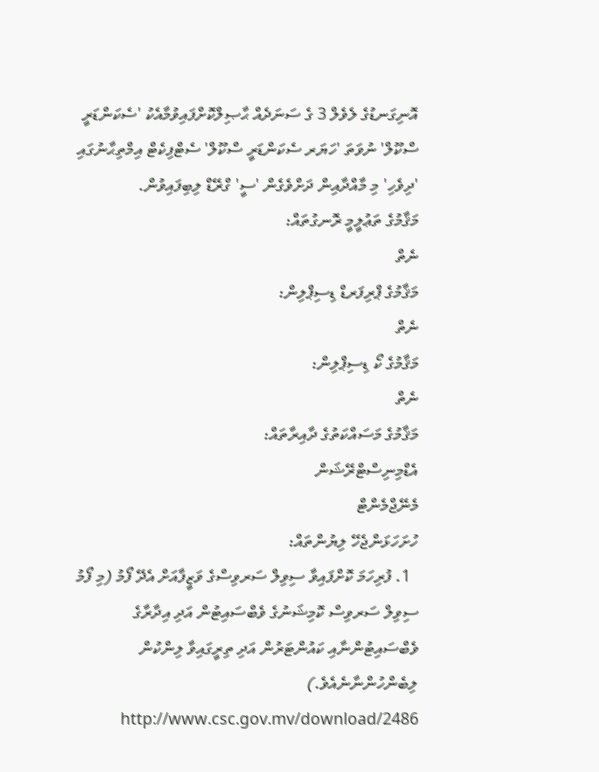އޮނިގަނޑުގެ ލެވެލް 3 ގެ ސަނަދެއް ޙާޞިލްކޮށްފައިވުމާއެކު 'ސެކަންޑަރީ ސްކޫލް' ނުވަތަ 'ހަޔަރ ސެކަންޑަރީ ސްކޫލް' ސެޓްފިކެޓް އިމްތިޙާނުގައި 'ދިވެހި' މި މާއްދާއިން ދަށްވެގެން 'ސީ' ގްރޭޑް ލިބިފައިވުން.
މަޤާމުގެ ތަޢުލީމީ ރޮނގުތައް:
ނެތް
މަޤާމުގެ ޕްރިފަރޑް ޑިސިޕްލިން:
ނެތް
މަޤާމުގެ ކޯ ޑިސިޕްލިން:
ނެތް
މަޤާމުގެ މަސައްކަތުގެ ދާއިރާތައް:
އެޑްމިނިސްޓްރޭޝަން
މެނޭޖްމެންޓް
ހުށަހަޅަންޖެހޭ ލިޔުންތައް:
  1. ފުރިހަމަ ކޮށްފައިވާ ސިވިލް ސަރވިސްގެ ވަޒީފާއަށް އެދޭ ފޯމު (މި ފޯމު ސިވިލް ސަރވިސް ކޮމިޝަނުގެ ވެބްސައިޓުން އަދި އިދާރާގެ ވެބްސައިޓުންނާއި ކައުންޓަރުން އަދި ތިރީގައިވާ ލިންކުން ލިބެންހުންނާނެއެވެ.) http://www.csc.gov.mv/download/2486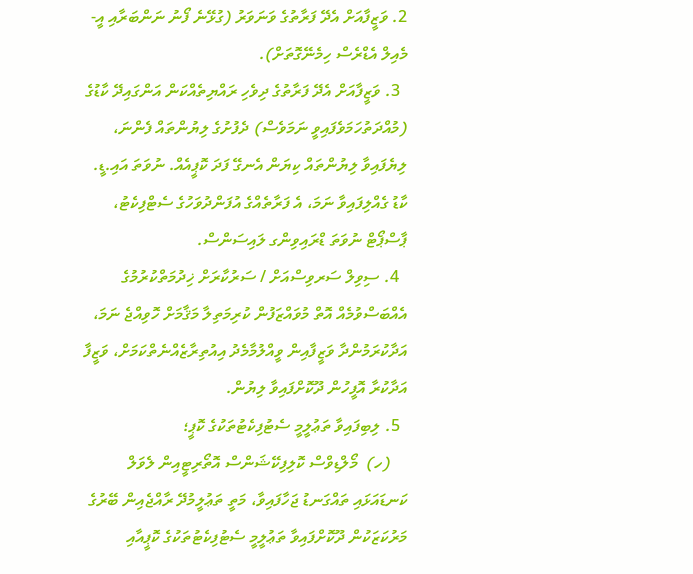2. ވަޒީފާއަށް އެދޭ ފަރާތުގެ ވަނަވަރު (ގުޅޭނެ ފޯނު ނަންބަރާއި އީ-މެއިލް އެޑްރެސް ހިމެނޭގޮތަށް).
  3. ވަޒީފާއަށް އެދޭ ފަރާތުގެ ދިވެހި ރައްޔިތެއްކަން އަންގައިދޭ ކާޑުގެ (މުއްދަތުހަމަވެފައިވީ ނަމަވެސް) ދެފުށުގެ ލިޔުންތައް ފެންނަ، ލިޔެފައިވާ ލިޔުންތައް ކިޔަން އެނގޭ ފަދަ ކޮޕީއެއް. ނުވަތަ އައި.ޑީ. ކާޑު ގެއްލިފައިވާ ނަމަ، އެ ފަރާތެއްގެ އުފަންދުވަހުގެ ސެޓްފިކެޓު، ޕާސްޕޯޓް ނުވަތަ ޑްރައިވިންގ ލައިސަންސް.
  4. ސިވިލް ސަރވިސްއަށް / ސަރުކާރަށް ޚިދުމަތްކުރުމުގެ އެއްބަސްވުމެއް އޮތް މުވައްޒަފުން ކުރިމަތިލާ މަޤާމަށް ހޮވިއްޖެ ނަމަ، އަދާކުރަމުންދާ ވަޒީފާއިން ވީއްލުމާމެދު އިއުތިރާޒެއްނެތްކަމަށް، ވަޒީފާ އަދާކުރާ އޮފީހުން ދޫކޮށްފައިވާ ލިޔުން.
  5. ލިބިފައިވާ ތަޢުލީމީ ސެޓުފިކެޓުތަކުގެ ކޮޕީ؛
    (ހ)  މޯލްޑިވްސް ކޮލިފިކޭޝަންސް އޮތޯރިޓީއިން ލެވަލް ކަނޑައަޅައި ތައްގަނޑު ޖަހާފައިވާ، މަތީ ތަޢުލީމުދޭ ރާއްޖެއިން ބޭރުގެ މަރުކަޒަކުން ދޫކޮށްފައިވާ ތަޢުލީމީ ސެޓުފިކެޓުތަކުގެ ކޮޕީއާއި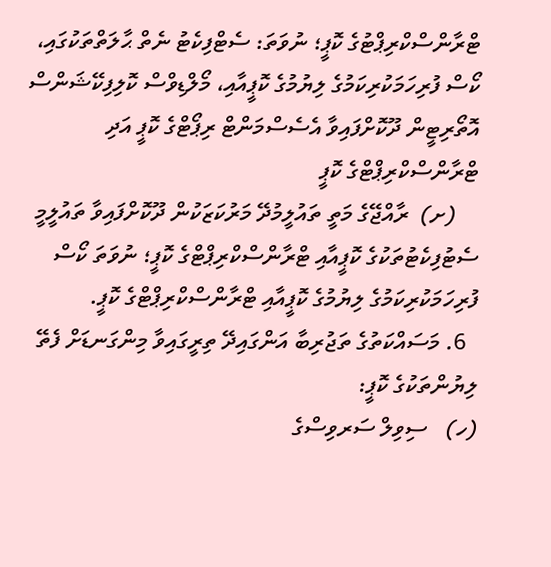ޓްރާންސްކްރިޕްޓުގެ ކޮޕީ؛ ނުވަތަ: ސެޓްފިކެޓު ނެތް ޙާލަތްތަކުގައި، ކޯސް ފުރިހަމަކުރިކަމުގެ ލިޔުމުގެ ކޮޕީއާއި، މޯލްޑިވްސް ކޮލިފިކޭޝަންސް އޮތޯރިޓީން ދޫކޮށްފައިވާ އެސެސްމަންޓް ރިޕޯޓްގެ ކޮޕީ އަދި ޓްރާންސްކްރިޕްޓްގެ ކޮޕީ
    (ށ)  ރާއްޖޭގެ މަތީ ތައުލީމުދޭ މަރުކަޒަކުން ދޫކޮށްފައިވާ ތައުލީމީ ސެޓުފިކެޓުތަކުގެ ކޮޕީއާއި ޓްރާންސްކްރިޕްޓްގެ ކޮޕީ؛ ނުވަތަ ކޯސް ފުރިހަމަކުރިކަމުގެ ލިޔުމުގެ ކޮޕީއާއި ޓްރާންސްކްރިޕްޓްގެ ކޮޕީ.
  6. މަސައްކަތުގެ ތަޖުރިބާ އަންގައިދޭ ތިރީގައިވާ މިންގަނޑަށް ފެތޭ ލިޔުންތަކުގެ ކޮޕީ:
(ހ)   ސިވިލް ސަރވިސްގެ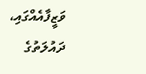ވަޒީފާއެއްގައި، ދައުލަތުގެ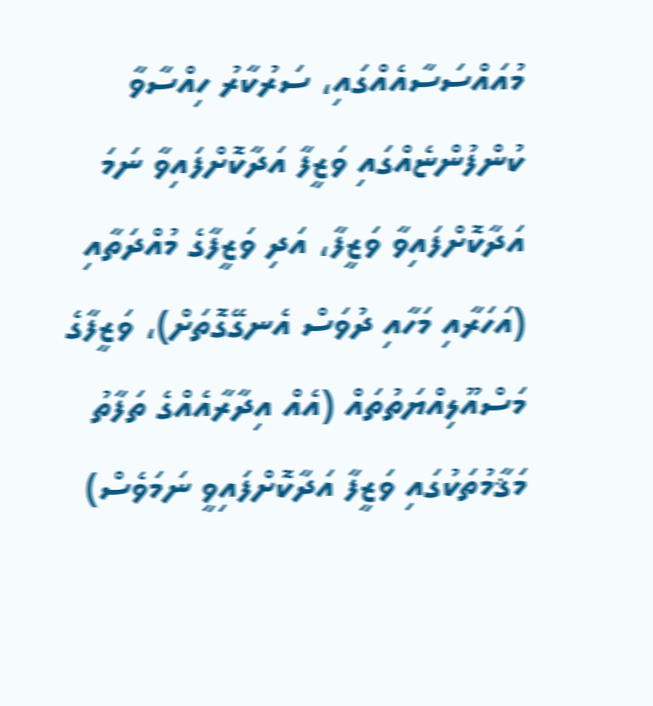މުއައްސަސާއެއްގައި، ސަރުކާރު ހިއްސާވާ ކުންފުންޏެއްގައި ވަޒީފާ އަދާކޮށްފައިވާ ނަމަ އަދާކޮށްފައިވާ ވަޒީފާ، އަދި ވަޒީފާގެ މުއްދަތާއި (އަހަރާއި މަހާއި ދުވަސް އެނގޭގޮތަށް)، ވަޒީފާގެ މަސްއޫލިއްޔަތުތައް (އެއް އިދާރާއެއްގެ ތަފާތު މަޤާމުތަކުގައި ވަޒީފާ އަދާކޮށްފައިވީ ނަމަވެސް)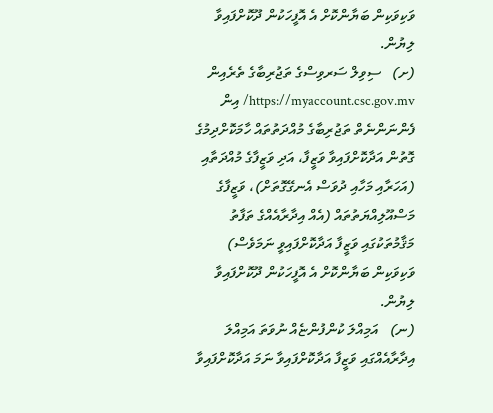ވަކިވަކިން ބަޔާންކޮށް އެ އޮފީހަކުން ދޫކޮށްފައިވާ ލިޔުން.
(ށ)   ސިވިލް ސަރވިސްގެ ތަޖުރިބާގެ ތެރެއިން https://myaccount.csc.gov.mv/ އިން ފެންނަންނެތް ތަޖުރިބާގެ މުއްދަތުތައް ހާމަކޮށްދިމުގެ ގޮތުން އަދާކޮށްފައިވާ ވަޒީފާ، އަދި ވަޒީފާގެ މުއްދަތާއި (އަހަރާއި މަހާއި ދުވަސް އެނގޭގޮތަށް)، ވަޒީފާގެ މަސްއޫލިއްޔަތުތައް (އެއް އިދާރާއެއްގެ ތަފާތު މަޤާމުތަކުގައި ވަޒީފާ އަދާކޮށްފައިވީ ނަމަވެސް) ވަކިވަކިން ބަޔާންކޮށް އެ އޮފީހަކުން ދޫކޮށްފައިވާ ލިޔުން.
(ނ)   އަމިއްލަ ކުންފުންޏެއް ނުވަތަ އަމިއްލަ އިދާރާއެއްގައި ވަޒީފާ އަދާކޮށްފައިވާ ނަމަ އަދާކޮށްފައިވާ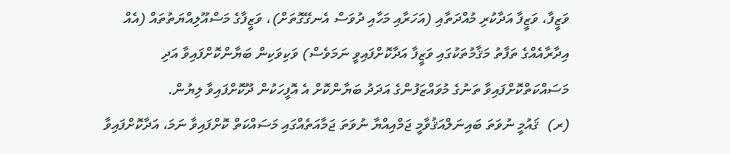ވަޒީފާ، ވަޒީފާ އަދާކުރި މުއްދަތާއި (އަހަރާއި މަހާއި ދުވަސް އެނގޭގޮތަށް)، ވަޒީފާގެ މަސްއޫލިއްޔަތުތައް (އެއް އިދާރާއެއްގެ ތަފާތު މަޤާމުތަކުގައި ވަޒީފާ އަދާކޮށްފައިވީ ނަމަވެސް) ވަކިވަކިން ބަޔާންކޮށްފައިވާ އަދި މަސައްކަތްކޮށްފައިވާ ތަނުގެ މުވައްޒަފުންގެ އަދަދު ބަޔާންކޮށް އެ އޮފީހަކުން ދޫކޮށްފައިވާ ލިޔުން.
(ރ)  ޤައުމީ ނުވަތަ ބައިނަލްއަޤުވާމީ ޖަމްއިއްޔާ ނުވަތަ ޖަމާއަތެއްގައި މަސައްކަތް ކޮށްފައިވާ ނަމަ، އަދާކޮށްފައިވާ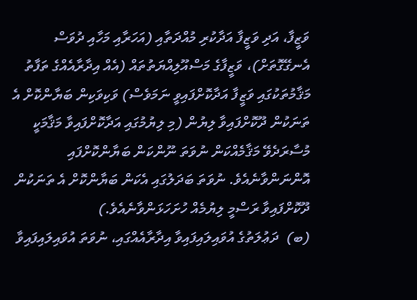ވަޒީފާ، އަދި ވަޒީފާ އަދާކުރި މުއްދަތާއި (އަހަރާއި މަހާއި ދުވަސް އެނގޭގޮތަށް)، ވަޒީފާގެ މަސްއޫލިއްޔަތުތައް (އެއް އިދާރާއެއްގެ ތަފާތު މަޤާމުތަކުގައި ވަޒީފާ އަދާކޮށްފައިވީ ނަމަވެސް) ވަކިވަކިން ބަޔާންކޮށް އެ ތަނަކުން ދޫކޮށްފައިވާ ލިޔުން (މި ލިޔުމުގައި އަދާކޮށްފައިވާ މަޤާމަކީ މުސާރަދެވޭ މަޤާމެއްކަން ނުވަތަ ނޫންކަން ބަޔާންކޮށްފައި އޮންނަންވާނެއެވެ. ނުވަތަ ބަދަލުގައި އެކަން ބަޔާންކޮށް އެ ތަނަކުން ދޫކޮށްފައިވާ ރަސްމީ ލިޔުމެއް ހުށަހަޅަންވާނެއެވެ.)
(ބ)  ދަޢުލަތުގެ އުވައިލައިފައިވާ އިދާރާއެއްގައި، ނުވަތަ އުވައިލައިފައިވާ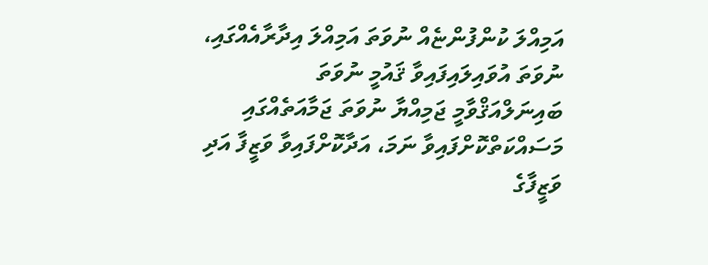އަމިއްލަ ކުންފުންޏެއް ނުވަތަ އަމިއްލަ އިދާރާއެއްގައި، ނުވަތަ އުވައިލައިފައިވާ ޤައުމީ ނުވަތަ ބައިނަލްއަޤްވާމީ ޖަމިއްޔާ ނުވަތަ ޖަމާއަތެއްގައި މަސައްކަތްކޮށްފައިވާ ނަމަ، އަދާކޮށްފައިވާ ވަޒީފާ އަދި ވަޒީފާގެ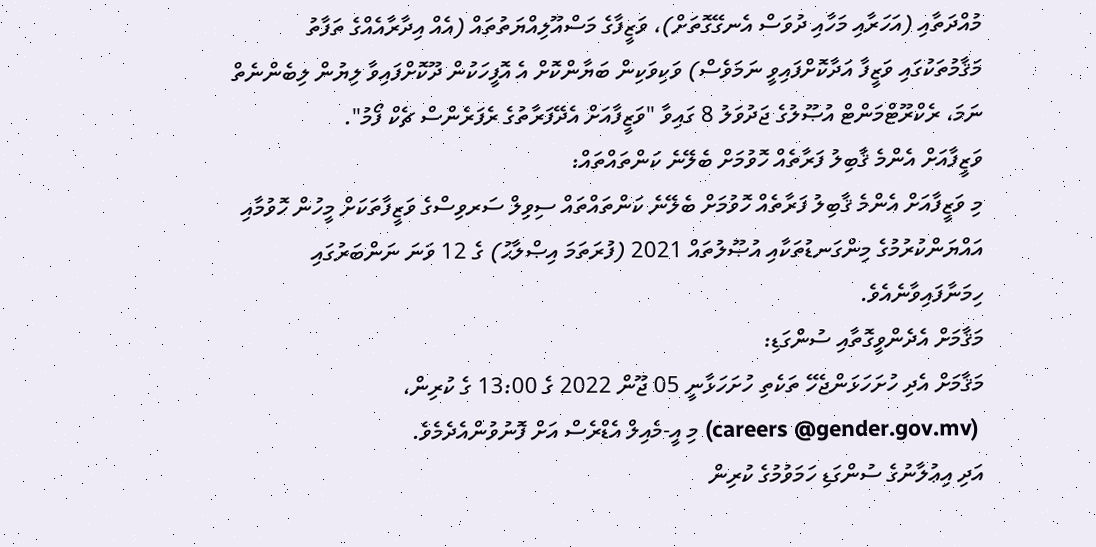މުއްދަތާއި (އަހަރާއި މަހާއި ދުވަސް އެނގޭގޮތަށް)، ވަޒީފާގެ މަސްއޫލިއްޔަތުތައް (އެއް އިދާރާއެއްގެ ތަފާތު މަޤާމުތަކުގައި ވަޒީފާ އަދާކޮށްފައިވީ ނަމަވެސް) ވަކިވަކިން ބަޔާންކޮށް އެ އޮފީހަކުން ދޫކޮށްފައިވާ ލިޔުން ލިބެންނެތް ނަމަ، ރެކްރޫޓްމަންޓް އުޞޫލުގެ ޖަދުވަލު 8 ގައިވާ "ވަޒީފާއަށް އެދޭފަރާތުގެ ރެފަރެންސް ޗެކް ފޯމު".
ވަޒީފާއަށް އެންމެ ޤާބިލު ފަރާތެއް ހޮވުމަށް ބެލޭނެ ކަންތައްތައް:
މި ވަޒީފާއަށް އެންމެ ޤާބިލު ފަރާތެއް ހޮވުމަށް ބެލޭނެ ކަންތައްތައް ސިވިލް ސަރވިސްގެ ވަޒީފާތަކަށް މީހުން ހޮވުމާއި އައްޔަންކުރުމުގެ މިންގަނޑުތަކާއި އުޞޫލުތައް 2021 (ފުރަތަމަ އިޞްލާޙު) ގެ 12 ވަނަ ނަންބަރުގައި ހިމަނާފައިވާނެއެވެ.
މަޤާމަށް އެދެންވީގޮތާއި ސުންގަޑި:
މަޤާމަށް އެދި ހުށަހަޅަންޖެހޭ ތަކެތި ހުށަހަޅާނީ 05 ޖޫން 2022 ގެ 13:00 ގެ ކުރިން،
 (careers @gender.gov.mv) މި އީ-މެއިލް އެޑްރެސް އަށް ފޮނުވުންއެދެމެވެ.
އަދި އިޢުލާނުގެ ސުންގަޑި ހަމަވުމުގެ ކުރިން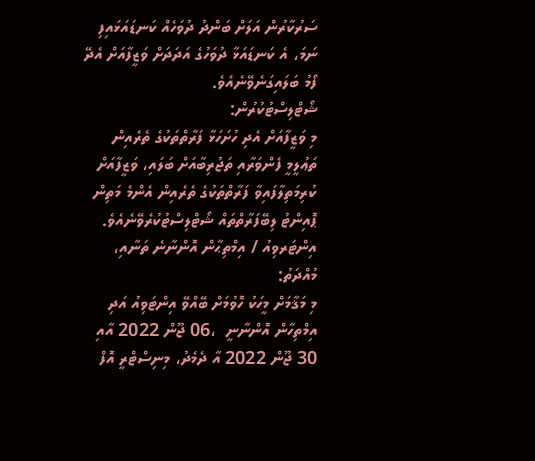ސަރުކާރުން އަލަށް ބަންދު ދުވަހެއް ކަނޑައަޅައިފި ނަމަ، އެ ކަނޑައަޅާ ދުވަހުގެ އަދަދަށް ވަޒީފާއަށް އެދޭ ފޯމު ބަލައިގަނެވޭނެއެވެ.
ޝޯޓްލިސްޓުކުރުން:
މި ވަޒީފާއަށް އެދި ހުށަހަޅާ ފަރާތްތަކުގެ ތެރެއިން ތަޢުލީމީ ފެންވަރާއި ތަޖުރިބާއަށް ބަލައި، ވަޒީފާއަށް ކުރިމަތިލާފައިވާ ފަރާތްތަކުގެ ތެރެއިން އެންމެ މަތިން ޕޮއިންޓު ލިބޭފަރާތްތައް ޝޯޓްލިސްޓުކުރެވޭނެއެވެ.
އިންޓަރވިއު / އިމްތިޙާން އޮންނާނެ ތަނާއި، މުއްދަތު:
މި މަޤާމަށް މީހަކު ހޮވުމަށް ބޭއްވޭ އިންޓަވިއު އަދި އިމްތިހާން އޮންނާނީ  ،06 ޖޫން 2022 އާއި 30 ޖޫން 2022 އާ ދެމެދު، މިނިސްޓްރީ އޮފް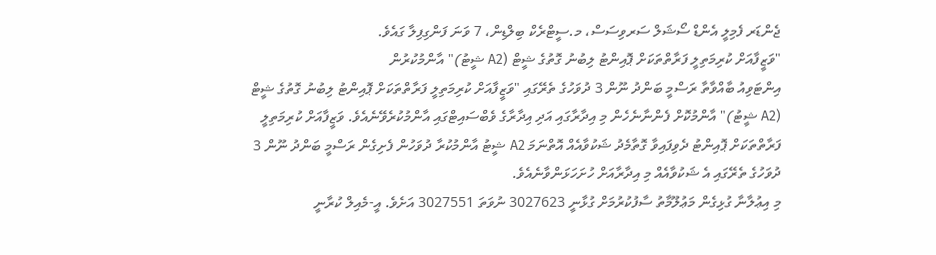ޖެންޑަރ ފެމިލީ އެންޑް ސޯޝަލް ސަރވިސަސް، މ.ސީޓްރެކް ބިލްޑިން، 7 ވަނަ ފަންގިފިލާ ގައެވެ.
"ވަޒީފާއަށް ކުރިމަތިލީ ފަރާތްތަކަށް ޕޮއިންޓު ލިބުނު ގޮތުގެ ޝީޓް (A2 ޝީޓު)" އާންމުކުރުން
އިންޓަވިއު ބާއްވާތާ ރަސްމީ ބަންދު ނޫން 3 ދުވަހުގެ ތެރޭގައި "ވަޒީފާއަށް ކުރިމަތިލީ ފަރާތްތަކަށް ޕޮއިންޓު ލިބުނު ގޮތުގެ ޝީޓް (A2 ޝީޓު)" އާންމުކޮށް ފެންނާނެހެން މި އިދާރާގައި އަދި އިދާރާގެ ވެބްސައިޓްގައި އާންމުކުރެވޭނެއެވެ. ވަޒީފާއަށް ކުރިމަތިލީ ފަރާތްތަކަށް ޕޮއިންޓު ދެވިފައިވާ ގޮތާމެދު ޝަކުވާއެއް އޮތްނަމަ A2 ޝީޓު އާންމުކުރާ ދުވަހުން ފެށިގެން ރަސްމީ ބަންދު ނޫން 3 ދުވަހުގެ ތެރޭގައި އެ ޝަކުވާއެއް މި އިދާރާއަށް ހުށަހަޅަންވާނެއެވެ.
މި އިޢުލާނާ ގުޅިގެން މަޢުލޫމާތު ސާފުކުރުމަށް ގުޅާނީ 3027623 ނުވަތަ 3027551 އަށެވެ. އީ-މެއިލް ކުރާނީ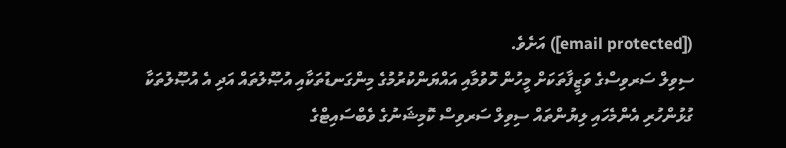([email protected]) އަށެވެ.
ސިވިލް ސަރވިސްގެ ވަޒީފާތަކަށް މީހުން ހޮވުމާއި އައްޔަންކުރުމުގެ މިންގަނޑުތަކާއި އުޞޫލުތައް އަދި އެ އުޞޫލުތަކާ ގުޅުންހުރި އެންމެހައި ލިޔުންތައް ސިވިލް ސަރވިސް ކޮމިޝަނުގެ ވެބްސައިޓްގެ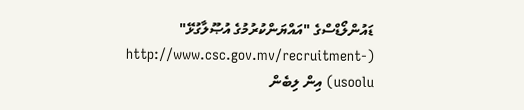ޑައުންލޯޑްސްގެ "އައްޔަންކުރުމުގެ އުޞޫލާގުޅޭ" (http://www.csc.gov.mv/recruitment-usoolu) އިން ލިބެން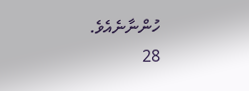ހުންނާނެއެވެ.
28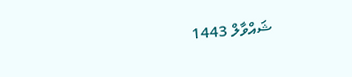ޝައްވާލް 1443